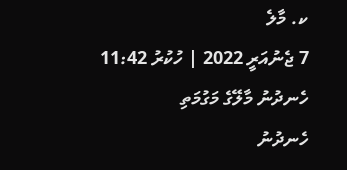ކ. މާލެ
7 ޖެނުއަރީ 2022 | ހުކުރު 11:42
ހެނދުނު މާލޭގެ މަގުމަތި
ހެނދުނު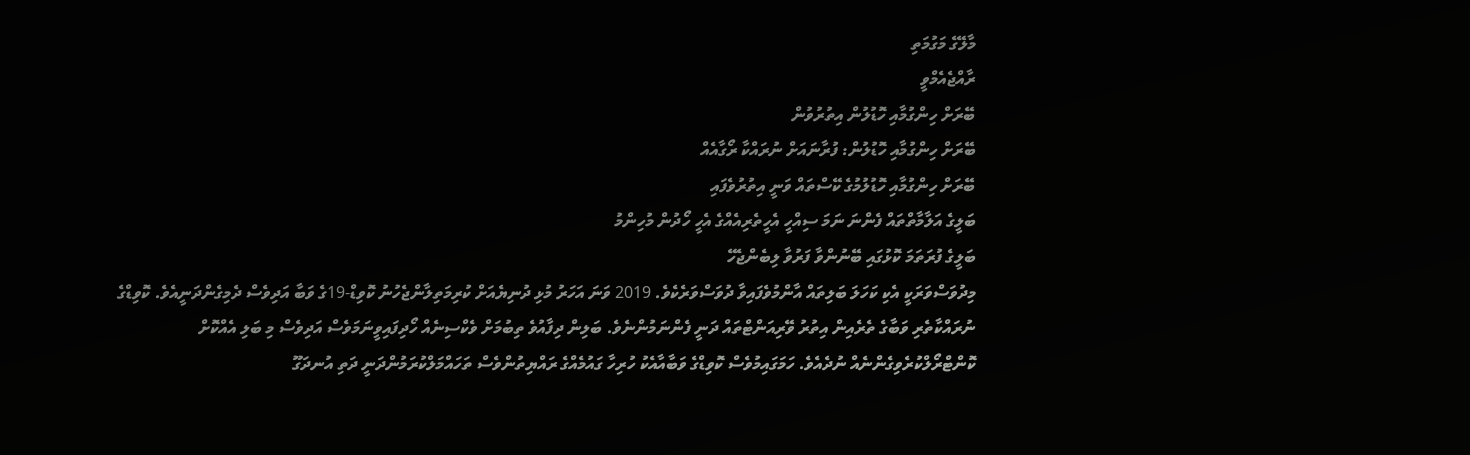މާލޭގެ މަގުމަތި
ރާއްޖެއެމްވީ
ބޭރަށް ހިންގުމާއި ހޮޑުލުން އިތުރުވުން
ބޭރަށް ހިންގުމާއި ހޮޑުލުން: ފުރާނައަށް ނުރައްކާ ރޯގާއެއް
ބޭރަށް ހިންގުމާއި ހޮޑުލުމުގެ ކޭސްތައް ވަނީ އިތުރުވެފައި
ބަލީގެ އަލާމާތްތައް ފެންނަ ނަމަ ސިއްހީ އެހީތެރިއެއްގެ އެހީ ހޯދުން މުހިންމު
ބަލީގެ ފުރަތަމަ ކޮޅުގައި ބޭނުންވާ ފަރުވާ ލިބެންޖެހޭ
މިދުވަސްވަރަކީ އެކި ކަހަލަ ބަލިތައް އާންމުވެފައިވާ ދުވަސްވަރެކެވެ. 2019 ވަނަ އަހަރު މުޅި ދުނިޔެއަށް ކުރިމަތިލާންޖެހުނު ކޮވިޑް-19ގެ ވަބާ އަދިވެސް ދެމިގެންދަނީއެވެ. ކޮވިޑްގެ ނުރައްކާތެރި ވަބާގެ ތެރެއިން އިތުރު ވޭރިއަންޓްތައް ދަނީ ފެންނަމުންނެވެ. ބަލިން ދިފާއުވެ ތިބުމަށް ވެކްސިނެއް ހޯދިފައިވީނަމަވެސް އަދިވެސް މި ބަލި އެއްކޮށް ކޮންޓްރޯލްކުރެވިގެންނެއް ނުދެއެވެ. ހަމަގައިމުވެސް ކޮވިޑްގެ ވަބާއާއެކު ހުރިހާ ގައުމެއްގެ ރައްޔިތުންވެސް ތަހައްމަލްކުރަމުންދަނީ ދަތި އުނދަގޫ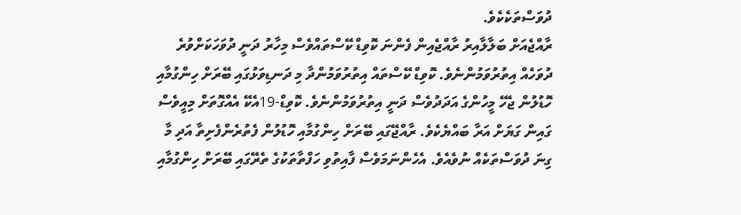ދުވަސްތަކެކެވެ.
ރާއްޖެއަށް ބަލާލާއިރު ރާއްޖެއިން ފެންނަ ކޮވިޑް ކޭސްތައްވެސް މިހާރު ދަނީ ދުވަހަކަށްވުރެ ދުވަހެއް އިތުރުވަމުންނެވެ. ކޮވިޑް ކޭސްތައް އިތުރުވަމުންދާ މި ދަނޑިވަޅުގައި ބޭރަށް ހިންގުމާއި ހޮޑުލުން ޖެހޭ މީހުންގެ އަދަދުވެސް ދަނީ އިތުރުވަމުންނެވެ. ކޮވިޑް-19އެކޭ އެއްގޮތަށް މިއީވެސް ގައިން ގަޔަށް އަރާ ބައްޔެކެވެ. ރާއްޖޭގައި ބޭރަށް ހިންގުމާއި ހޮޑުލުން ފެތުރެންފެށިތާ އަދި މާ ގިނަ ދުވަސްތަކެއް ނުވެއެވެ. އެހެންނަމަވެސް ފާއިތުވި ހަފްތާތަކުގެ ތެރޭގައި ބޭރަށް ހިންގުމާއި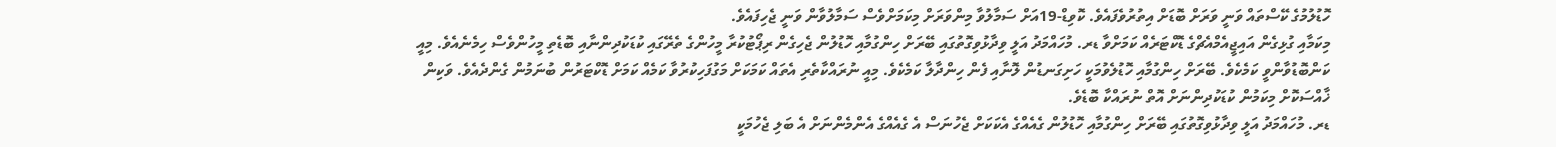ހޮޑުލުމުގެ ކޭސްތައް ވަނީ ވަރަށް ބޮޑަށް އިތުރުވެފައެވެ. ކޮވިޑް-19އަށް ސަމާލުވާ މިންވަރަށް މިކަމަށްވެސް ސަމާލުވާން ވަނީ ޖެހިފައެވެ.
މިކަމާއި ގުޅިގެން އައިޖީއެމްއެޗްގެ ޑޮކްޓަރެއް ކަމަށްވާ ޑރ. މުހައްމަދު އަލީ ވިދާޅުވިގޮތުގައި ބޭރަށް ހިންގުމާއި ހޮޑުލުން ޖެހިގެން ރިޕޯޓުކުރާ މީހުންގެ ތެރޭގައި ކުޑަކުދިންނާއި ބޮޑެތި މީހުންވެސް ހިމެނެއެވެ. މިއީ ކަންބޮޑުވާންވީ ކަމެކެވެ. ބޭރަށް ހިންގުމާއި ހޮޑުލެވުމަކީ ހަށިގަނޑުން ލޮނާއި ފެން ހިންދާލާ ކަމެކެވެ. މިއީ ނުރައްކާތެރި އެތައް ކަމަކަށް މަގުފަހިކުރުވާ ކަމެއް ކަމަށް ޑޮކްޓަރުން ބުނަމުން ގެންދެއެވެ. ވަކިން ޚާއްސަކޮށް މިކަމުން ކުޑަކުދިންނަށް އޮތް ނުރައްކާ ބޮޑެވެ.
ޑރ. މުހައްމަދު އަލީ ވިދާޅުވިގޮތުގައި ބޭރަށް ހިންގުމާއި ހޮޑުލުން ގެއެއްގެ އެކަކަށް ޖެހުނަސް އެ ގެއެއްގެ އެންމެންނަށް އެ ބަލި ޖެހުމަކީ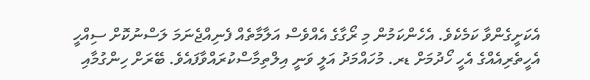އެކަށީގެންވާ ކަމެކެވެ. އެހެންކަމުން މި ރޯގާގެ އެއްވެސް އަލާމާތެއް ފެނިއްޖެނަމަ ލަސްނުކޮށް ސިއްހީ އެހީތެރިއެއްގެ އެހީ ހޯދުމަށް ޑރ. މުހައްމަދު އަލީ ވަނީ އިލްތިމާސްކުރައްވާފައެވެ. ބޭރަށް ހިންގުމާއި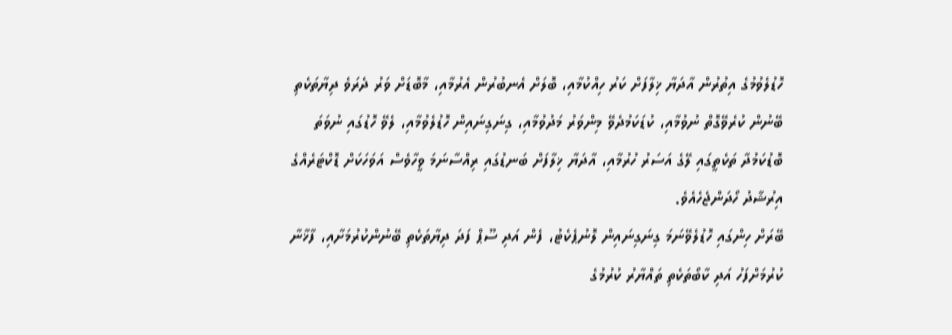ހޮޑުލެވުމުގެ އިތުރުން އާދަޔާ ޚިލާފަށް ކަރު ހިއްކުމާއި، ބޮލަށް އެނބުރުން އެރުމާއި، މާބޮޑަށް ވަރު ދެރަވެ ދިޔާތަކެތި ބޭނުން ކުރެވޭގޮތް ނުވުމާއި، ކުޑަކަމުދެވޭ މިންވަރު މަދުވުމާއި، ގިނަގިނައިން ހޮޑުލެވުމާއި، ލެވޭ ހޮޑުގައި ނުވަތަ ބޮޑުކަމުދާ ތަކެތީގައި ލޭގެ އަސަރު ހުރުމާއި، އާދަޔާ ޚިލާފަށް ބަނޑުގައި ރިއްސާނަމަ ވީހާވެސް އަވަހަކަށް ޑޮކްޓަރެއްގެ އިރުޝާދު ހޯދަންޖެހެއެވެ.
ބޭރަށް ހިންގައި ހޮޑުލެވޭނަމަ ގިނަގިނައިން ލޮނުޕެކެޓު، ފެން އަދި ސޫޕް ފަދަ ދިޔާތަކެތި ބޭނުންކުރުމަށާއި، ފާޚާނާ ކުރުމަށްފަހު އަދި ކާބޯތަކެތި ތައްޔާރު ކުރުމުގެ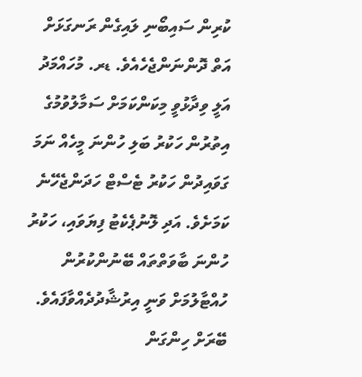ކުރިން ސައިބޯނި ލައިގެން ރަނގަޅަށް އަތް ދޮންނަންޖެހެއެވެ. ޑރ. މުހައްމަދު އަލީ ވިދާޅުވީ މިކަންކަމަށް ސަމާލުވުމުގެ އިތުރުން ހަކުރު ބަލި ހުންނަ މީހެއް ނަމަ ގަވައިދުން ހަކުރު ޓެސްޓް ހަދަންޖެހޭނެ ކަމަށެވެ. އަދި ލޮނުޕެކެޓު ފިޔަވައި، ހަކުރު ހުންނަ ބާވަތްތައް ބޭނުންކުރުން ހުއްޓާލުމަށް ވަނީ އިރުޝާދުދެއްވާފައެވެ.
ބޭރަށް ހިންގަން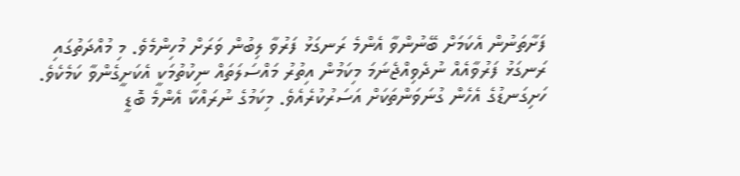ފަށާތަނުން އެކަމަށް ބޭނުންވާ އެންމެ ރަނގަޅު ފަރުވާ ލިބުން ވަރަށް މުހިންމެވެ. މި މުއްދަތުގައި ރަނގަޅު ފަރުވާއެއް ނުދެވިއްޖެނަމަ މިކަމުން އިތުރު މައްސަލަތައް ނިކުތުމަކީ އެކަށީގެންވާ ކަމެކެވެ. ހަށިގަނޑުގެ އެހެން ގުނަވަންތަކަށް އަސަރުކުރެއެވެ. މިކަމުގެ ނުރައްކާ އެންމެ ބޮޑީ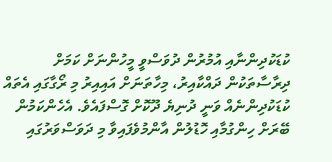ކުޑަކުދިންނާއި އުމުރުން ދުވަސްވީ މީހުންނަށް ކަމަށް ދިރާސާތަކުން ދައްކާއިރު، މިހާތަނަށް އައިއިރު މި ރޯގާގައި އެތައް ކުޑަކުދިންނެއް ވަނީ ދުނިޔެ ދޫކޮށް ގޮސްފައެވެ. އެހެންކަމުން ބޭރަށް ހިންގުމާއި ހޮޑުލުން އާންމުވެފައިވާ މި ދަވަސްވަރުގައި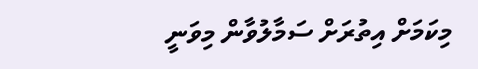މިކަމަށް އިތުރަށް ސަމާލުވާން މިވަނީ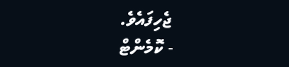ޖެހިފައެވެ.
- ކޮމެންޓް